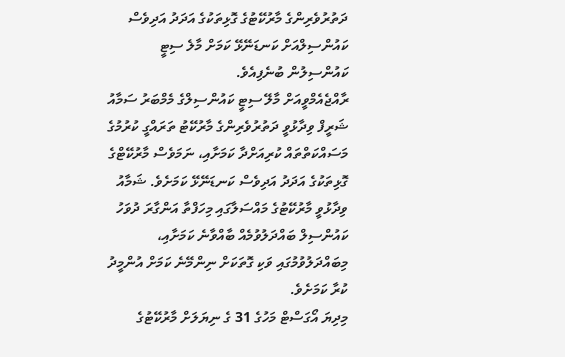ދަތުރުވެރިންގެ މާރުކޭޓުގެ ގޮޅިތަކުގެ އަދަދު އަދިވެސް ކައުންސިލްއަށް ކަނޑަނޭޅޭ ކަމަށް މާލެ ސިޓީ ކައުންސިލުން ބުނެފިއެވެ.
ރާއްޖެއެމްވީއަށް މާލޭ ސިޓީ ކައުންސިލްގެ މެމްބަރު ސަމާއު ޝަރީފް ވިދާޅުވީ ދަތުރުވެރިންގެ މާރުކޭޓު ތަރައްގީ ކުރުމުގެ މަސައްކަތްތައް ކުރިއަށްދާ ކަމަށާއި، ނަމަވެސް މާރުކޭޓްގެ ގޮޅިތަކުގެ އަދަދު އަދިވެސް ކަނޑަނޭޅޭ ކަމަށެވެ. ޝަމާއު ވިދާޅުވީ މާރުކޭޓުގެ މައްސަލާގައި މިހަފްތާ އަންގާރަ ދުވަހު ކައުންސިލް ބައްދަލުވުމެއް ބާއްވާނެ ކަމަށާއި، މިބައްދަލުވުމުގައި ވަކި ގޮތަކަށް ނިންމޭނެ ކަމަށް އުންމީދު ކުރާ ކަމަށެވެ.
މިދިޔަ އޯގަސްޓް މަހުގެ 31 ގެ ނިޔަލަށް މާރުކޭޓުގެ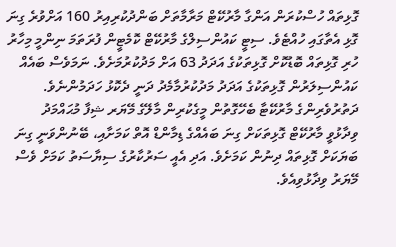ގޮޅިތައް ހުސްކުރަން އަންގާ މާރުކޭޓް މަރާމާތަށް ބަންދުކުރިއިރު 160 އަށްވުރެ ގިނަ ގޮޅި އެތާގައި ހުއްޓެވެ. ސިޓީ ކައުންސިލްގެ މާރުކޭޓް ކޮމެޓީން ފުރަތަމަ ނިންމީ މިހާރު ހުރި ގޮޅިތައް ބޮޑުކޮށް ގޮޅިތަކުގެ އަދަދު 63 އަށް މަދުކުރުމަށެވެ. ނަމަވެސް ބައެއް ކައުންސިލަރުން ގޮޅިތަކުގެ އަދަދު މަދުކުރުމާމެދު ދަނީ ދެކޮޅު ހަދަމުންނެވެ.
ދަތުރުވެރިންގެ މާރުކޭޓާ ބެހޭގޮތުން މީގެކުރިން މާލޭގެ މޭޔަރ ޝިފާ މުޙައްމަދު ވިދާޅުވީ މާރުކޭޓް ގޮޅިތަކަށް ގިނަ ބައެއްގެ ޑިމާންޑް އޮތް ކަމަށާއި، ބޭނުންވަނީ ގިނަ ބަޔަކަށް ގޮޅިތައް ދިނުން ކަމަށެވެ. އަދި އެއީ ސަރުކާރުގެ ސިޔާސަތު ކަމަށް ވެސް މޭޔަރު ވިދާޅުވިއެވެ.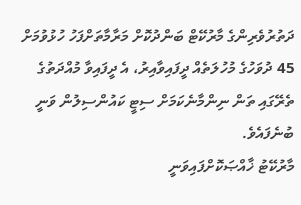ދަތުރުވެރިންގެ މާރުކޭޓް ބަންދުކޮށް މަރާމާތަށްފަހު ހުޅުވުމަށް 45 ދުވަހުގެ މުހުލަތެއް ދީފައިވާއިރު، އެ ދީފައިވާ މުއްދަތުގެ ތެރޭގައި ތަން ނިންމާނެކަމަށް ސިޓީ ކައުންސިލުން ވަނީ ބުނެފައެވެ.
މާރުކޭޓު ޚާއްޞަކޮށްފައިވަނީ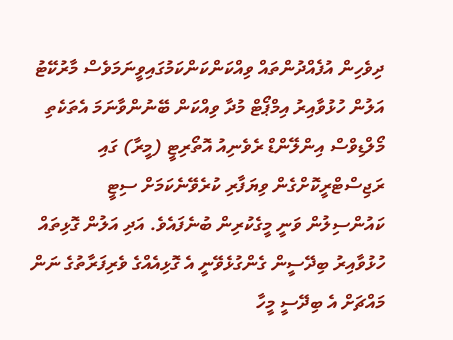ދިވެހިން އުފެއްދުންތައް ވިއްކަންކަންކަމުގައިވީނަމަވެސް މާރުކޭޓު އަލުން ހުޅުވާއިރު އިމްޕޯޓް މުދާ ވިއްކަން ބޭނުންވާނަމަ އެތަކެތި މޯލްޑިވްސް އިންލޭންޑް ރެވެނިއު އޮތޯރިޓީ (މީރާ) ގައި ރަޖިސްޓްރީކޮށްގެން ވިޔަފާރި ކުރެވޭނެކަމަށް ސިޓީ ކައުންސިލުން ވަނީ މީގެކުރިން ބުނެފައެވެ. އަދި އަލުން ގޮޅިތައް ހުޅުވާއިރު ބިދޭސީން ގެންގުޅެވޭނީ އެ ގޮޅިއެއްގެ ވެރިފަރާތުގެ ނަން މައްޗަށް އެ ބިދޭސީ މީހާ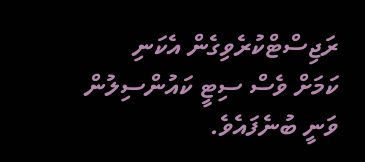ރަޖިސްޓްކުރެވިގެން އެކަނި ކަމަށް ވެސް ސިޓީ ކައުންސިލުން ވަނީ ބުނެފައެވެ.